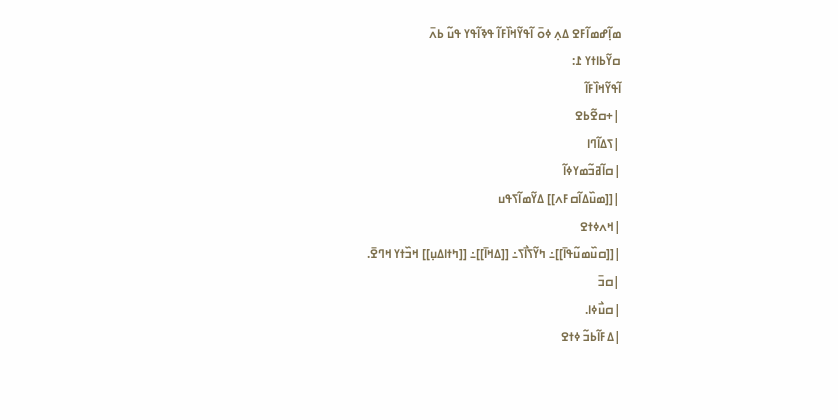ߘߊ߲߬ߝߘߊ߬ߓߐ ߡߍ߲ ߦߋ߫ ߊ߬ߟߌ߬ߞߊ߰ߓߊ߬ ߟߢߊ߬ߟߌ ߟߎ߬ ߕߍ߫
ߛߌ߬ߕߊߙߌ ߁:
ߊ߬ߟߌ߬ߞߊ߰ߓߊ߬
|+ߛߐ߬ߕߐ
|ߖߡߊ߬ߣߊ
|ߛߊ߬ߥߏ߬ߘߌߦߊ߬
|[[ߘߎ߰ߡߊ߬ߛߓߍ]] ߡߌ߬ߘߊ߬ߖߟߎ
|ߞߍߦߙߐ
|[[ߛߎ߰ߘߎ߬ߟߊ߫]]߸ ߤߌ߬ߖߊ߯ߖ߸ [[ߡߞߊ߫]]߸ [[ߤߙߊߡߎ߲]] ߞߏ߰ߙߌ ߞߣߐ߫.
|ߛߏ߫
|ߛߎ߯ߦߊ.
|ߡߓߊ߬ߕߏ߬ ߦߙߐ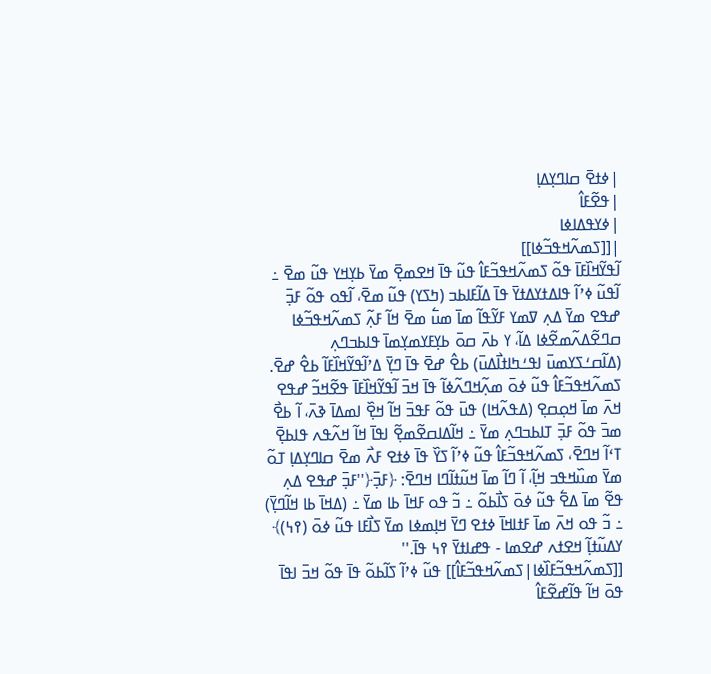|ߦߙߐ߫ ߛߊߣߌ߲ߡߊ߲
|ߟߐ߬ߓߊ߮
|ߦߌߟߡߊߦߊ
|[[ߖߘߍ߬ߞߟߏ߬ߦߊ]]
ߊ߬ߟߌ߬ߞߊ߰ߓߊ߫ ߟߋ߬ ߖߘߍ߬ߞߟߏ߬ߓߊ߮ ߟߎ߬ ߟߊ߫ ߞߐߘߐ߲߫ ߘߌ߫ ߕߌ߲ߞߌ ߟߎ߬ ߘߐ߫ ߸ ߊ߬ߟߎ߬ ߦߴߊ߬ ߟߊߡߙߌߡߙߌ߫ ߟߊ߫ ߡߊ߬ߓߊߕߏ (ߤߖߌ) ߟߎ߬ ߘߐ߫، ߊ߬ߟߋ ߟߋ߬ ߓߏ߲߫ ߝߟߐ ߘߌ߫ ߡߍ߲ ߜߘߌ ߓߌ߬ߟߊ߬ ߘߊ߫ ߘߎ߱ ߘߐ߫ ߞߊ߬ ߓߍ߲߬ ߖߘߍ߬ߞߟߏ߬ߦߊ ߛߣߐ߬ߡߍ߬ߘߐ߬ߦߊ ߡߊ߬، ߌ ߕߍ߫ ߛߋ߫ ߕߌ߲ߓߌߘߌ߲ߘߊ߫ ߟߊߕߏߣߍ߲ (ߡߊ߬ߛߑߖߌߘߎ߫ ߊߟߑߤߊߙߊ߯ߡߎ߫) ߕߐ߮ ߝߐ߫ ߟߊ߫ ߣߌ߲߫ ߡߴߊ߬ߟߌ߬ߞߊ߰ߓߊ߬ ߕߐ߮ ߝߐ߫. ߖߘߍ߬ߞߟߏ߬ߓߊ߮ ߟߎ߬ ߦߋ߫ ߘߍ߲߬ߞߣߍ߬ߦߊ߬ ߟߊ߫ ߞߏ߫ ߊ߬ߟߌ߬ߞߊ߰ߓߊ߫ ߟߐ߬ߞߏ߬ ߝߟߐ ߞߍ߫ ߘߊ߫ ߞߋ߲ߛߐ߲ (ߡߟߍ߬ߞߊ) ߟߎ߫ ߟߋ߬ ߓߟߏ߫ ߞߊ߬ ߞߐ߲߰ ߊߘߡߊ߫ ߢߍ߫، ߊ߬ ߕߐ߯ ߘߏ߫ ߟߋ߬ ߓߏ߲߫ ߠߊߕߏߣߍ߲ ߘߌ߫ ߸ ߞߊ߬ߡߊߛߐ߬ߘߐ߲߬ ߊߟߊ߫ ߞߊ߬ ߞߍ߬ߟߍ ߟߊߕߐ߲߫ ߠߵߊ߬ ߞߣߐ߫، ߖߘߍ߬ߞߟߏ߬ߓߊ߮ ߟߎ߬ ߦߴߊ߬ ߖߌ߰ ߟߊ߫ ߦߙߐ ߓߍ߯ ߘߐ߫ ߛߊߣߌ߲ߡߊ߲ ߠߋ߬ ߘߌ߫ ߘߎ߰ߞߟߏ ߞߊ߲߬، ߊ߬ ߣߊ߬ ߘߊ߫ ߞߎ߬ߙߊ߬ߣߊ ߞߣߐ߫: ﴿ߓߏ߲߫﴿''ߓߏ߲߫ ߝߟߐ ߡߍ߲ ߟߐ߬ ߘߊ߫ ߡߐ߱ ߟߎ߬ ߦߋ߫ ߖߊ߯ߕߋ߬ ߸ ߏ߬ ߟߋ ߓߞߊ߫ ߕߊ ߘߌ߫ ߸ (ߡߞߊ߫ ߕߊ ߞߊ߬ߣߌ߲߫) ߸ ߏ߬ ߟߋ ߞߍ߫ ߘߊ߫ ߓߙߊߞߊ߫ ߦߙߐ ߣߌ߫ ߞߊ߲ߘߦߊ ߘߌ߫ ߖߊ߯ߓߊ ߟߎ߬ ߦߋ߫ (߉߆)﴾ ߌߡߎ߬ߙߊ߲߬ ߞߐߙߍ ߝߐߘߊ - ߟߝߊߙߌ߫ ߉߆ ߟߊ߫.''
[[ߖߘߍ߬ߞߟߏ߬ߓߊ߰ߦߊ|ߖߘߍ߬ߞߟߏ߬ߓߊ߮]] ߟߎ߬ ߦߴߊ߬ ߖߊ߬ߕߋ߬ ߟߊ߫ ߟߋ߬ ߞߏ߫ ߊߟߊ߫ ߟߋ߫ ߞߊ߬ ߟߊ߬ߝߐ߬ߓߊ߮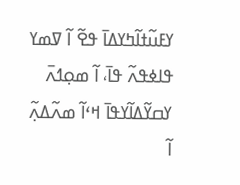ߌߓߎ߬ߙߊ߬ߤߌߡߊ߫ ߟߐ߬ ߊ߬ ߜߘߌ ߟߊߦߟߍ߬ ߟߊ߫، ߊ߬ ߘߋ߲ߗߍ߫ ߌߛߌ߬ߡߊ߬ߌߟߊ߫ ߞߵߊ߬ ߘߍ߬ߡߍ߲߬ ߊ߬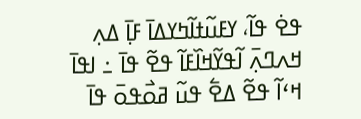ߟߐ߭ ߟߊ߬، ߌߓߎ߬ߙߊ߬ߤߌߡߊ߫ ߓߊ߲߫ ߡߍ߲ ߞߍߣߍ߲߫ ߊ߬ߟߌ߬ߞߊ߰ߓߊ߬ ߟߐ߬ ߟߊ߫ ߸ ߊߟߊ߫ ߞߵߊ߬ ߟߐ߬ ߡߐ߱ ߟߎ߬ ߥߋ߯ߟߋ߫ ߟߊ߫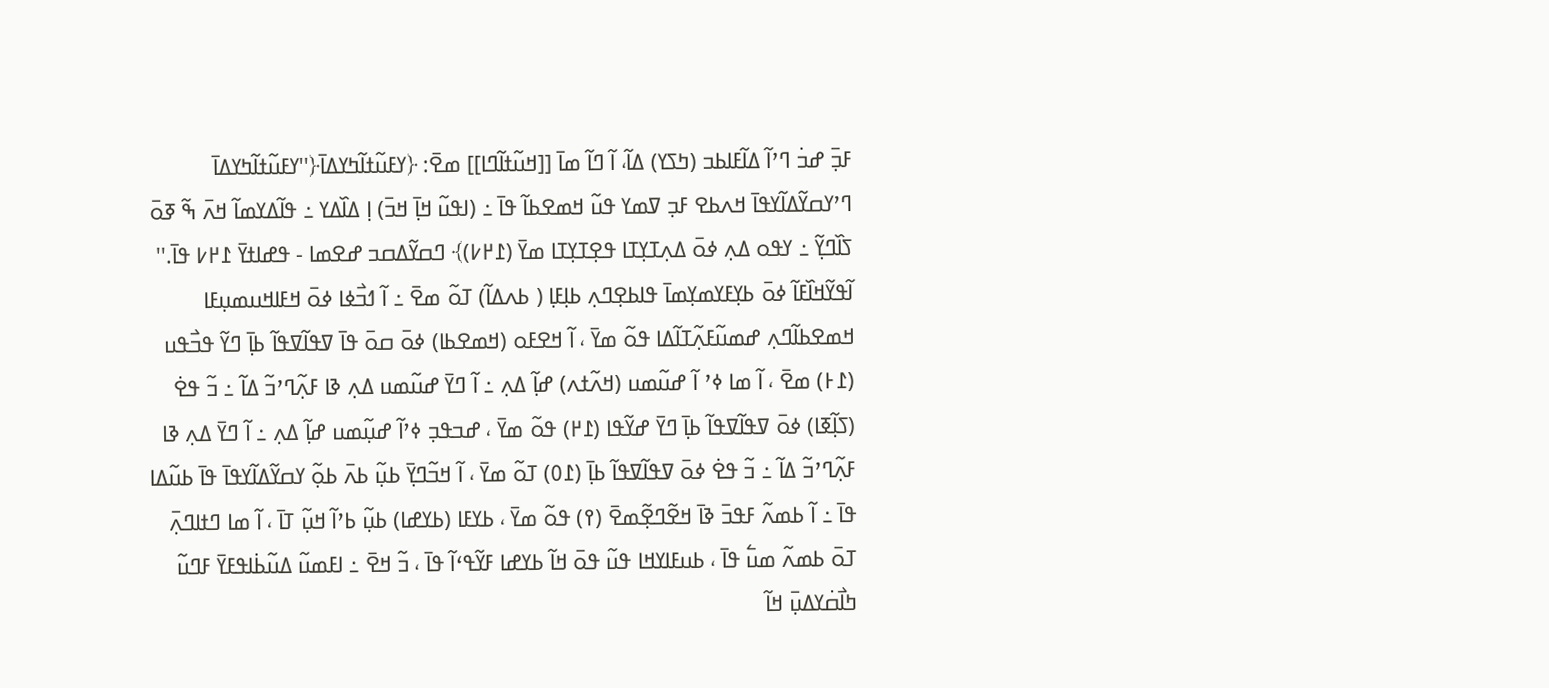ߓߏ߲߫ ߝߏ߭ ߣߴߊ߬ ߡߊ߬ߓߊߕߏ (ߤߖߌ) ߡߊ߬، ߊ߬ ߣߊ߬ ߘߊ߫ [[ߞߎ߬ߙߊ߬ߣߊ]] ߘߐ߫: ﴿ߌߓߎ߬ߙߊ߬ߤߌߡߊ߫﴿''ߌߓߎ߬ߙߊ߬ߤߌߡߊ߫ ߣߴߌߛߌ߬ߡߊ߬ߌߟߊ߫ ߞߍߕߐ ߓߏ߲ ߜߘߌ ߟߎ߬ ߞߘߐߕߊ߬ ߟߊ߫ ߸ (ߊߟߎ߬ ߞߊ߲߫ ߞߏ߫) ߊ߲ ߡߊ߰ߡߌ ߸ ߟߊ߬ߡߌߘߊ߬ ߞߍ߫ ߒ߬ ߧߋ߫ ߖߊ߰ߣߌ߲߬ ߸ ߌߟߋ ߡߍ߲ ߦߋ߫ ߡߍ߲ߠߌ߲ߠߊ ߟߐ߲ߠߌ߲ߠߊ ߘߌ߫ (߁߂߇)﴾ ߣߛߌ߬ߡߛߏ ߝߐߘߊ - ߟߝߊߙߌ߫ ߁߂߇ ߟߊ߫.''
ߊ߬ߟߌ߬ߞߊ߰ߓߊ߬ ߦߋ߫ ߕߌ߲ߓߌߘߌ߲ߘߊ߫ ߟߊߕߐ߲ߣߍ߲ ߕߊ߲ߓߊ߲ ( ߕߍߡߊ߬) ߠߋ߬ ߘߐ߫ ߸ ߊ߬ ߗߏ߯ߦߊ ߦߋ߫ ߞߓߊߞߎߘߎ߲ߓߊ ߞߘߐߕߊ߬ߣߍ߲ ߝߘߎ߬ߓߍ߲߬ߠߊ߬ߡߊ ߟߋ߬ ߘߌ߫ ، ߊ߬ ߞߐߓߋ (ߞߘߐߕߊ) ߦߋ߫ ߛߋ߫ ߟߊ߫ ߜߟߊ߬ߜߟߊ߬ ߕߊ߲߫ ߣߌ߬ ߟߏ߯ߟߎ (߁߅) ߘߐ߫ ، ߊ߬ ߘߊ ߦߴ ߊ߬ ߝߎ߬ߘߎ (ߞߍ߬ߙߍ) ߝߊ߲߬ ߡߍ߲ ߸ ߊ߬ ߣߌ߫ ߝߎ߬ߘߎ ߡߍ߲ ߢߊ ߓߍ߲߬ߣߴߏ߬ ߡߊ߬ ߸ ߏ߬ ߟߐ߭ (ߖߊ߲߬ߧߊ) ߦߋ߫ ߜߟߊ߬ߜߟߊ߬ ߕߊ߲߫ ߣߌ߫ ߝߌ߬ߟߊ (߁߂) ߟߋ߬ ߘߌ߫ ، ߝߏߟߏ߲ ߦߴߊ߬ ߝߎ߲߬ߘߎ ߝߊ߲߬ ߡߍ߲ ߸ ߊ߬ ߣߌ߫ ߡߍ߲ ߢߊ ߓߍ߲߬ߣߴߏ߬ ߡߊ߬ ߸ ߏ߬ ߟߐ߭ ߦߋ߫ ߜߟߊ߬ߜߟߊ߬ ߕߊ߲߫ (߁߀) ߠߋ߬ ߘߌ߫ ، ߊ߬ ߞߏ߬ߣߌ߲߫ ߕߎ߲߬ ߕߍ߫ ߕߋ߲߬ ߌߛߌ߬ߡߊ߬ߌߟߊ߫ ߟߊ߫ ߕߎ߬ߡߊ ߟߊ߫ ߸ ߊ߬ ߕߘߍ߬ ߓߟߏ߫ ߢߊ߫ ߞߐ߬ߣߐ߲߬ߘߐ߫ (߉) ߟߋ߬ ߘߌ߫ ، ߕߌߓߊ (ߕߌߝߊ) ߕߎ߲߬ ߕߴߊ߬ ߞߎ߲߬ ߠߊ߫ ، ߊ߬ ߘߊ ߣߙߊߣߍ߲߫ ߠߋ߫ ߕߘߍ߬ ߘߎ߱ ߟߊ߫ ، ߕߎߓߊߌߞߊ ߟߎ߬ ߟߋ߫ ߞߊ߬ ߕߌߝߊ ߓߌ߬ߟߵߊ߬ ߟߊ߫ ، ߏ߬ ߞߐ߫ ߸ ߊߓߘߎ߬ ߡߎ߬ߕ߭ߊߟߓߌ߫ ߓߣߎ߬ ߤߊ߯ߛ߭ߌߡߎ߲߫ ߞߊ߬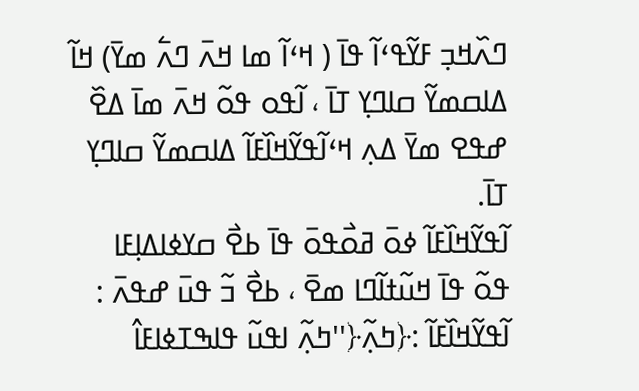ߣߍ߰ߞߏ߲ ߓߌ߬ߟߵߊ߬ ߟߊ߫ ( ߞߵߊ߬ ߘߊ ߞߍ߫ ߣߍ߱ ߘߌ߫) ߞߊ߬ ߡߊߛߘߌ߬ ߛߊߣߌ߲ ߠߊ߫ ، ߊ߬ߟߋ ߟߋ߬ ߞߍ߫ ߘߊ߫ ߡߐ߰ ߝߟߐ ߘߌ߫ ߡߍ߲ ߞߵߊ߬ߟߌ߬ߞߊ߰ߓߊ߬ ߡߊߛߘߌ߬ ߛߊߣߌ߲ ߠߊ߫.
ߊ߬ߟߌ߬ߞߊ߰ߓߊ߬ ߦߋ߫ ߥߋ߯ߟߋ߫ ߟߊ߫ ߕߐ߯ ߛߌߦߊߡߊ߲ߓߊ ߟߋ߬ ߟߊ߫ ߞߎ߬ߙߊ߬ߣߊ ߘߐ߫ ، ߕߐ߯ ߏ߬ ߟߎ߫ ߝߟߍ߫ :
ߊ߬ߟߌ߬ߞߊ߰ߓߊ߬ :﴿ߤߍ߲߬﴿''ߤߍ߲߬ ߊߟߎ߬ ߟߊߒߠߦߊߓߊ߮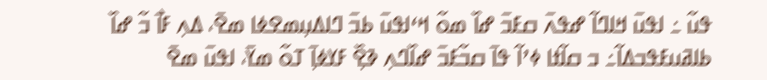ߟߎ߬ ߸ ߊߟߎ߫ ߞߊߣߊ߬ ߝߟߍ߫ ߛߓߏ߫ ߝߊ߰ ߘߋ߬ ߞߵߊߟߎ߫ ߕߏ߫ ߣߊߡߎ߲ߘߐߦߊ ߘߐ߫، ߡߍ߲ ߓߊ߯ ߏ߬ ߝߊ߰ ߕߊߥߎߓߟߏߡߊ߬߸ ߏ ߛߊ߬ߙߊ ߦߴߊ߬ ߟߊ߫ ߛߏ߬ߓߏ߫ ߝߊ߰ߣߍ߲ ߢߐ߲߰ ߓߌߦߊ߲߫ ߠߋ߬ ߘߌ߫، ߊߟߎ߫ ߘߐ߫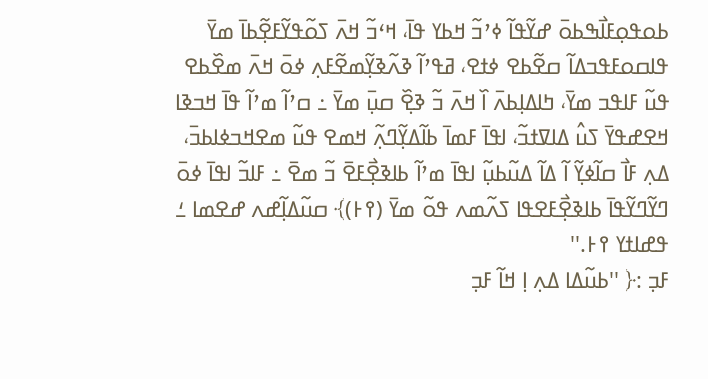ߕߋߟߋ߲ߓߊ߯ߒߕߋ߫ ߝߌ߬ߟߊ߬ ߦߴߏ߬ ߞߕߌ ߟߊ߫، ߞߵߏ߬ ߞߍ߫ ߖߋ߬ߟߌ߬ߓߐ߲߬ߕߊ߫ ߘߌ߫ ߟߊߛߋߓߟߏߡߊ߬ ߛߐ߬ߕߐ ߦߙߐ، ߥߟߴߊ߬ ߢߍ߬ߢߌ߲߬ߘߐ߬ߓߍ߲ ߦߋ߫ ߞߍ߫ ߘߐ߰ߕߐ ߟߎ߬ ߓߊߟߏ ߘߌ߫، ߤߊߡߊ߲ߕߍ߫ ߊ߰ ߞߍ߫ ߏ߬ ߢߐ߲߰ ߛߎ߲߫ ߘߌ߫ ߸ ߛߴߊ߬ ߘߴߊ߬ ߟߊ߫ ߞߏߢߊ ߞߐߝߟߌ߫ ߖߎ߮ ߡߊߜߙߏ߬، ߊߟߊ߫ ߓߘߊ߫ ߕߊ߬ߡߌ߲߬ߣߍ߲߬ ߞߘߐ ߟߎ߬ ߘߐߞߏߦߊߕߏ߫، ߡߍ߲ ߓߊ߯ ߛߊ߬ߦߌ߲߬ ߊ߬ ߡߊ߬ ߡߎ߬ߕߎ߲߬ ߊߟߊ߫ ߘߴߊ߬ ߕߊߢߐ߲߯ߓߐ߫ ߏ߬ ߘߐ߫ ߸ ߓߊߏ߬ ߊߟߊ߫ ߦߋ߫ ߣߌ߬ߣߌ߬ߟߊ߫ ߕߊߢߐ߲߯ߓߐߟߊ ߖߍ߬ߘߍ ߟߋ߬ ߘߌ߫ (߉߅)﴾ ߛߎ߬ߡߊ߲߬ߝߍ ߝߐߘߊ ߑ ߟߝߊߙߌ ߉߅.''
ߓߏ߲ :﴿ ''ߕߎ߬ߡߊ ߡߍ߲ ߊ߲ ߞߊ߬ ߓߏ߲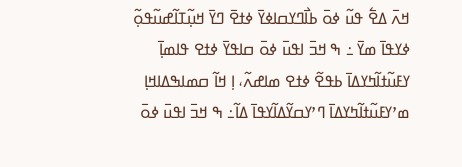ߞߍ߫ ߡߐ߱ ߟߎ߬ ߦߋ߫ ߕߊ߯ߣߌߛߊߦߌ߫ ߦߙߐ߫ ߣߌ߫ ߞߎ߲߬ߠߊ߬ߝߎ߬ߟߋ߲߬ ߦߌߟߊ߫ ߘߌ߫ ߸ ߒ ߞߏ߫ ߊߟߎ߫ ߦߋ߫ ߛߊߟߌ߫ ߦߙߐ ߟߊߘߊ߲߫ ߌߓߎ߬ߙߊ߬ߤߌߡߊ߫ ߕߟߐ߬ ߦߙߐ ߘߊߝߍ߬، ߊ߲ ߞߊ߬ ߛߘߊߒߡߊߞߊ߲ ߘߴߌߓߎ߬ߙߊ߬ߤߌߡߊ߫ ߣߴߌߛߌ߬ߡߊ߬ߌߟߊ߫ ߡߊ߬߸ ߒ ߞߏ߫ ߊߟߎ߫ ߦߋ߫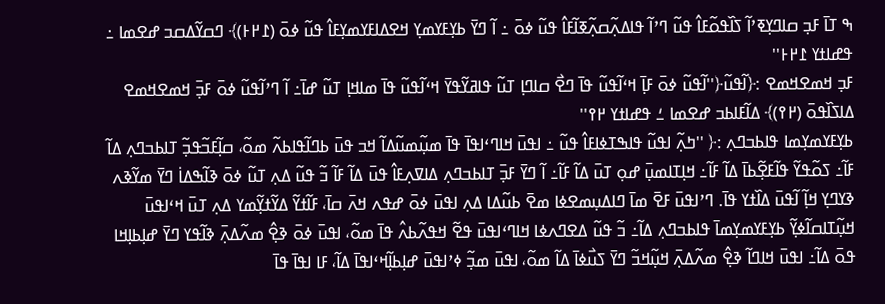ߒ ߠߊ߫ ߓߏ߲ ߛߊߣߌ߲ߧߴߊ߬ ߖߊ߰ߟߋ߬ߓߊ߮ ߟߎ߬ ߣߴߊ߬ ߟߊߡߍ߲߬ߛߍ߲߬ߧߊ߬ߓߊ߮ ߟߎ߬ ߦߋ߫ ߸ ߊ߬ ߣߌ߫ ߕߌ߲ߓߌߘߌ߲ ߞߐߡߊߓߌߘߌ߲ߓߊ߮ ߟߎ߬ ߦߋ߫ (߁߂߅)﴾ ߣߛߌ߬ߡߛߏ ߝߐߘߊ ߸ ߟߝߊߙߌ ߁߂߅''
ߓߏ߲ ߞߘߐߞߘߐ :﴿ߊ߬ߟߎ߬﴿''ߊ߬ߟߎ߬ ߦߋ߫ ߓߊ߲߫ ߞߵߊ߬ߟߎ߬ ߟߊ߫ ߣߐ߯ ߛߊߣߊ߲ ߠߎ߬ ߟߊߥߌ߬ߟߌ߫ ߞߵߊ߬ߟߎ߬ ߟߊ߫ ߘߊߞߊ߲ ߠߎ߬ ߝߊ߫߸ ߊ߬ ߣߴߊ߬ߟߎ߬ ߦߋ߫ ߓߏ߲߫ ߞߘߐߞߘߐ ߡߊߖߊ߰ߟߋ߫ (߂߉)﴾ ߡߊ߬ߓߊߕߏ ߝߐߘߊ ߑ ߟߝߊߙߌ ߂߉''
ߕߌ߲ߓߌߘߌ߲ߘߊ ߟߊߕߏߣߍ߲ :﴿ ''ߤߍ߲߬ ߊߟߎ߬ ߟߊߒߠߦߊߓߊ߮ ߟߎ߬ ߸ ߊߟߎ߫ ߞߊߣߵߊߟߊ߫ ߟߊ߫ ߘߎ߲߬ߘߎ߬ߡߊ߬ ߞߏ ߟߎ߫ ߕߣߊ߬ߟߊߕߍ߬ ߘߋ߬، ߛߊ߲߬ߓߏ߬ߟߏ߲߬ ߠߊߕߏߣߍ߲ ߡߊ߬ ߓߊ߬߸ ߖߋ߬ߟߌ߬ ߟߊ߬ߓߐ߲߬ߕߊ߫ ߡߊ߬ ߓߊ߬߸ ߞߊ߲ߠߊߘߎ߲߫ ߝߋ߲ ߠߎ߫ ߡߊ߬ ߓߊ߬߸ ߊ߬ ߣߌ߫ ߓߏ߲߫ ߠߊߕߏߣߍ߲ ߡߊߜߍ߲ߓߊ߮ ߟߎ߫ ߡߊ߬ ߓߊ߬ ߏ߬ ߟߎ߬ ߡߍ߲ ߠߎ߬ ߦߋ߫ ߢߊ߬ߒߡߊ߭ ߣߌ߫ ߘߌ߬ߢߍ ߢߌߣߌ߲ ߞߊ߲߬ ߊ߬ߟߎ߫ ߡߊ߰ߙߌ ߟߊ߫. ߣߴߊߟߎ߫ ߓߐ߫ ߘߊ߫ ߣߊߡߎ߲ߘߐߦߊ ߘߐ߫ ߕߎ߬ߡߊ ߡߍ߲ ߊߟߎ߫ ߦߋ߫ ߝߟߍ ߞߍ߫ ߛߊ߫، ߓߊ߬ߙߌ߬ ߡߌ߬ߙߌ߲߬ߘߌ ߡߍ߲ ߠߎ߫ ߞߵߊߟߎ߫ ߞߎ߲߬ߠߊߛߊ߬ߦߌ߲߬ ߕߌ߲ߓߌߘߌ߲ߘߊ߫ ߟߊߕߏߣߍ߲ ߡߊ߬߸ ߏ߬ ߟߎ߬ ߡߐߣߍߦߊ ߞߊߣߵߊߟߎ߫ ߟߐ߬ ߞߟߍ߬ߕߍ߮ ߟߊ߫ ߘߋ߬، ߊߟߎ߫ ߦߋ߫ ߢߐ߲߮ ߘߍ߬ߡߍ߲߫ ߢߊ߬ߟߌ ߣߌ߫ ߝߊ߲ߕߊ߲ߞߊ ߟߋ߫ ߡߊ߬߸ ߊߟߎ߫ ߞߊߣߊ߬ ߢߐ߲߮ ߘߍ߬ߡߍ߲߫ ߞߎ߲߬ߞߏ߬ ߣߌ߫ ߖߎ߯ߦߊ߫ ߡߊ߬ ߘߋ߬، ߊߟߎ߫ ߘߏ߲߬ ߦߴߊߟߎ߫ ߝߊ߲ߕߊ߲߬ߞߵߊߟߊ߫ ߡߊ߬، ߓߊ ߊߟߊ߫ ߟߊ߫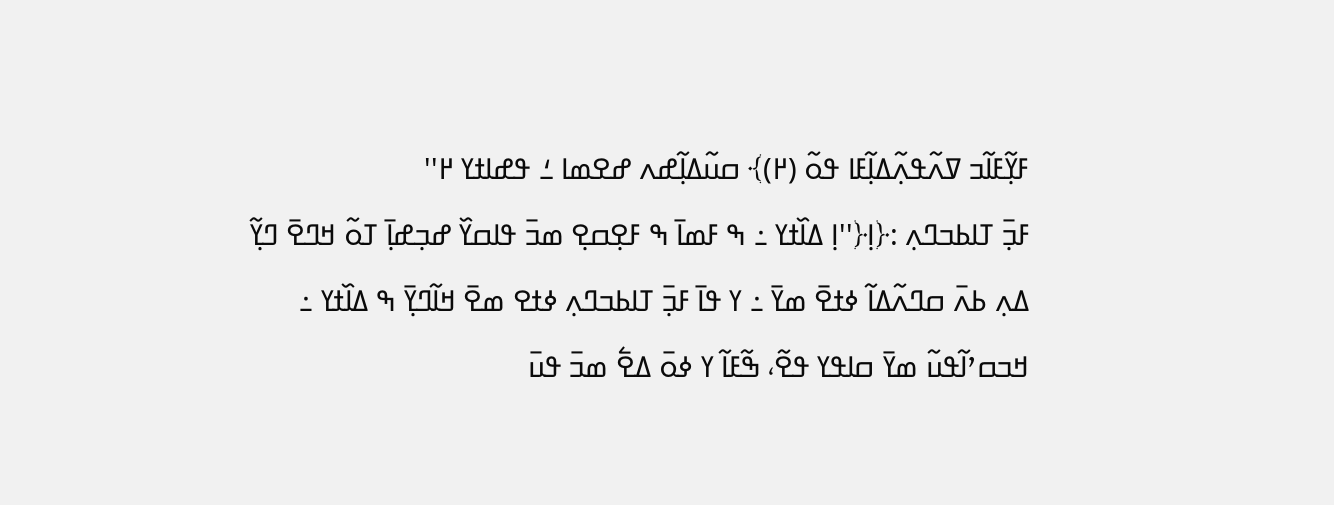ߓߌ߲߬ߓߊ߬ߏ ߜߍ߬ߟߍ߲߬ߡߊ߲߬ߓߊ ߟߋ߬ (߂)﴾ ߛߎ߬ߡߊ߲߬ߝߍ ߝߐߘߊ ߑ ߟߝߊߙߌ ߂''
ߓߏ߲߫ ߠߊߕߏߣߍ߲ :﴿ߊ߲﴿''ߊ߲ ߡߊ߰ߙߌ ߸ ߒ ߓߘߊ߫ ߒ ߓߐ߲ߛߐ߲ ߘߏ߫ ߟߊߛߌ߰ ߝߏ߲ߝߊ߲߫ ߠߋ߬ ߞߣߐ߫ ߣߌ߲߬ ߡߍ߲ ߕߍ߫ ߛߣߍ߬ߡߊ߬ ߦߙߐ߫ ߘߌ߫ ߸ ߌ ߟߊ߫ ߓߏ߲߫ ߠߊߕߏߣߍ߲ ߦߙߐ ߘߐ߫ ߞߊ߬ߣߌ߲߫ ߒ ߡߊ߰ߙߌ ߸ ߞߏߛߴߊ߬ߟߎ߬ ߘߌ߫ ߛߊߟߌ ߟߐ߬، ߒ߬ߓߊ߬ ߌ ߦߋ߫ ߡߐ߱ ߘߏ߫ ߟߎ߫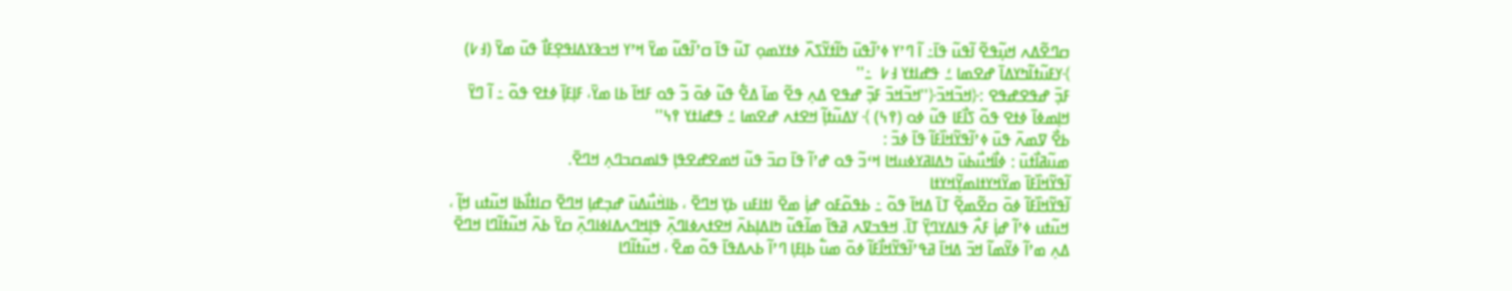ߛߣߐ߬ߡߍ ߞߎ߲߬ߟߐ߬ ߊ߬ߟߎ߬ ߟߊ߫߸ ߊ߬ ߣߴߌ ߦߴߊ߬ߟߎ߫ ߤߊ߬ߙߌ߬ߖߍ߰ ߦߙߌߘߋ߲ ߠߎ߬ ߟߊ߫ ߛߴߊ߬ߟߎ߬ ߘߌ߫ ߞߴߌ ߞߏߢߌߡߊߟߐ߲ߓߊ߯ ߟߎ߫ ߘߌ߫ (߃߇) ﴾ߌߓߎ߬ߙߊ߬ߤߌߡߊ߫ ߝߐߘߊ ߑ ߟߝߊߙߌ ߃߇  ߸''
ߓߏ߲߫ ߝߟߐߝߟߐ :﴿ߞߏ߬ߞߏ߫﴿''ߞߏ߬ߞߏ߫ ߓߏ߲߫ ߝߟߐ ߡߍ߲ ߟߐ߬ ߘߊ߫ ߡߐ߱ ߟߎ߬ ߦߋ߫ ߏ߬ ߟߋ ߓߞߊ߫ ߕߊ ߘߌ߫، ߓߊ߲ߓߊ߲߫ ߦߙߐ ߟߋ߬ ߸ ߊ߬ ߣߌ߫ ߞߊ߲ߘߦߊ߫ ߦߙߐ ߟߋ߬ ߖߊ߯ߓߊ ߟߎ߬ ߦߋ (߉߆) ﴾ ߌߡߎ߬ߙߊ߲߬ ߞߐߙߍ ߝߐߘߊ ߑ ߟߝߊߙߌ ߉߆''
ߕߐ߯ ߜߘߍ߫ ߟߎ߫ ߦߴߊ߬ߟߌ߬ߞߊ߰ߓߊ߬ ߟߊ߫ ߦߏ߫ :
ߘߎ߬ߥߊ߯ߙߎ߫ : ߦߊ߯ߞߎ߯ߕߎ߫ ߤߡߊߥߌߦߎߞߊ ߞߵߏ߬ ߟߋ ߝߴߊ߬ ߟߊ߫ ߛߏ߫ ߟߎ߬ ߞߘߐߝߐߟߊ߲ ߟߊߘߛߏߣߍ߲ ߞߣߐ߫.
ߊ߬ߟߌ߬ߞߊ߰ߓߊ߫ ߘߌ߬ߞߌߙߊߘߌ߲߬ߞߌߙߊ
ߊ߬ߟߌ߬ߞߊ߰ߓߊ߬ ߦߋ߫ ߛߐ߬ߘߐ߲߬ ߠߊ߫ ߡߞߊ߫ ߟߋ߬ ߸ ߕߟߋ߬ߓߋ ߝߊ߲߭ ߘߐ߫ ߊߙߊߓߎ ߕߌ߲ ߞߣߐ߫ ، ߕߊߞ߭ߎ߯ߡߎ߫ ߝߏ߲ߝߊ߲ ߞߣߐ߫ ߛߊߙߊ߯ߕߊ ߞߎ߬ߙߎ ߞߊ߲߬ ، ߞߎ߬ߙߎ ߦߴߊ߬ ߝߊ߲߭ ߓߍ߯ ߟߊߡߌߣߌ߲߫ ߠߊ߫. ߞߟߏߜߍ ߥߟߊ߫ ߘߊ߬ߟߎ߬ ߤߊߡߊ߲ߕߍ߫ ߞߐߙߍߦߊߣߍ߲߫ ߟߊ߲ߞߣߍߡߊߦߊߣߍ߲߫ ߛߌ߫ ߕߍ߫ ߞߎ߬ߙߊ߬ߣߊ ߞߣߐ߫ ߡߍ߲ ߘߴߊ߬ ߦߌ߬ߘߊ߬ ߞߏ߫ ߡߞߊ߫ ߥߟߴߊ߬ߟߌ߬ߞߊ߯ߓߊ߬ ߦߋ߫ ߘߎ߱ ߕߊ߲ߓߊ߲ ߣߴߊ߬ ߕߍߡߟߊ߫ ߟߋ߬ ߘߐ߫ ، ߞߎ߬ߙߊ߬ߣߊ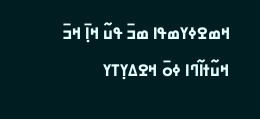ߞߘߐߦߌߘߟߊ ߘߏ߫ ߟߎ߬ ߞߊ߲߫ ߞߏ߫ ߞߎ߬ߙߊ߬ߣߊ ߦߋ߫ ߞߐߡߌ߲ߠߌ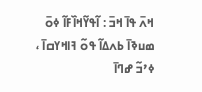ߞߍ߫ ߟߊ߫ ߞߏ߫ : ߊ߬ߟߌ߬ߞߊ߰ߓߊ߬ ߦߋ߫ ߘߎߢߊ߫ ߕߍߡߊ߬ ߟߋ߬ ߔߊߞߌߛߊ߫ ، ߦߴߏ߬ ߝߣߊ߫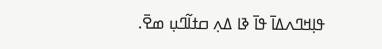ߟߊ߲ߞߣߍߡߊ߫ ߟߊ߫ ߢߊ ߡߍ߲ ߛߙߊ߬ߣߎ߲ ߘߐ߫.